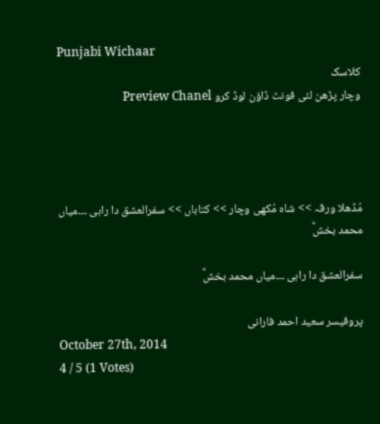Punjabi Wichaar
کلاسک
وچار پڑھن لئی فونٹ ڈاؤن لوڈ کرو Preview Chanel




مُڈھلا ورقہ >> شاہ مُکھی وچار >> کتاباں >> سفرالعشق دا راہی ۔۔۔میاں محمد بخشؒ

سفرالعشق دا راہی ۔۔۔میاں محمد بخشؒ

پروفیسر سعید احمد فارانی
October 27th, 2014
4 / 5 (1 Votes)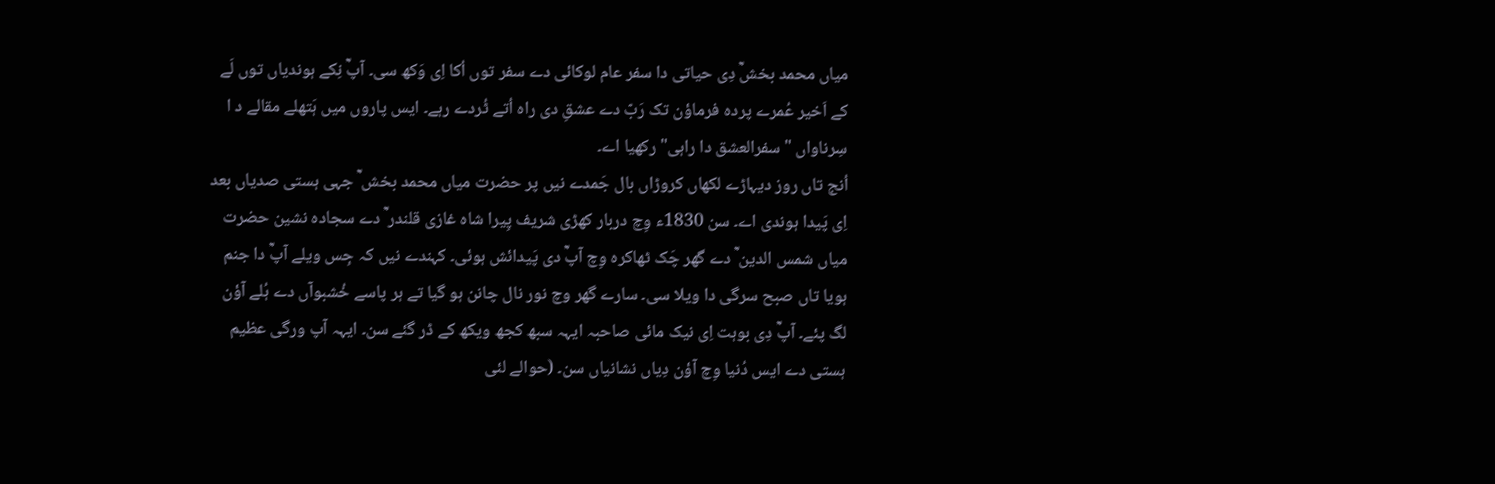میاں محمد بخشؒ دِی حیاتی دا سفر عام لوکائی دے سفر توں اُکا اِی وَکھ سی۔ آپؒ نِکے ہوندیاں توں لَے کے اَخیر عُمرے پردہ فرماؤن تک رَبّ دے عشقِ دی راہ اُتے ٹُردے رہے۔ ایس پاروں میں ہَتھلے مقالے د ا سِرناواں " سفرالعشق دا راہی" رکھیا اے۔
اُنج تاں روز دیہاڑے لکھاں کروڑاں بال جَمدے نیں پر حضرت میاں محمد بخش ؒ جہی ہستی صدیاں بعد اِی پَیدا ہوندی اے۔ سن 1830ء وِچ دربار کھڑی شریف پِیرا شاہ غازی قلندر ؒ دے سجادہ نشین حضرت میاں شمس الدین ؒ دے گھر چَک ٹھاکرہ وِچ آپؒ دی پَیدائش ہوئی۔ کہندے نیں کہ جِس ویلے آپؒ دا جنم ہویا تاں صبح سرگی دا ویلا سی۔ سارے گھر وچ نور نال چانن ہو گیا تے ہر پاسے خُشبوآں دے ہُلے آؤن لگ پئے۔ آپؒ دِی بوہت اِی نیک مائی صاحبہ ایہہ سبھ کجھ ویکھ کے ڈر گئے سن۔ ایہہ آپ ورگی عظیم ہستی دے ایس دُنیا وِچ آؤن دِیاں نشانیاں سن۔ (حوالے لئی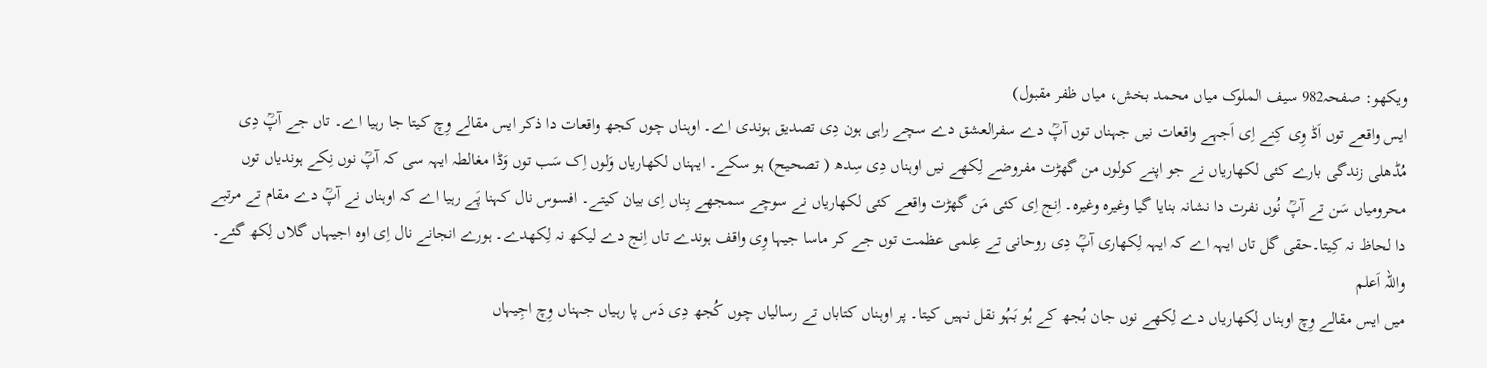ویکھو: صفحہ982 سیف الملوک میاں محمد بخش، میاں ظفر مقبول)
ایس واقعے توں اَڈ وِی کِنے اِی اَجہے واقعات نیں جہناں توں آپؒ دے سفرالعشق دے سچے راہی ہون دِی تصدیق ہوندی اے۔ اوہناں چوں کجھ واقعات دا ذکر ایس مقالے وِچ کیتا جا رہیا اے۔ تاں جے آپؒ دِی مُڈھلی زندگی بارے کئی لکھاریاں نے جو اپنے کولوں من گھڑت مفروضے لِکھے نیں اوہناں دِی سِدھ ( تصحیح) ہو سکے۔ ایہناں لکھاریاں وَلوں اِک سَب توں وَڈا مغالطہ ایہہ سی کہ آپؒ نوں نِکے ہوندیاں توں محرومیاں سَن تے آپؒ نُوں نفرت دا نشانہ بنایا گیا وغیرہ وغیرہ۔ اِنج اِی کئی مَن گھڑت واقعے کئی لکھاریاں نے سوچے سمجھے بِناں اِی بیان کیتے۔ افسوس نال کہنا پَے رہیا اے کہ اوہناں نے آپؒ دے مقام تے مرتبے دا لحاظ نہ کِیتا۔حقی گل تاں ایہہ اے کہ ایہہ لِکھاری آپؒ دِی روحانی تے عِلمی عظمت توں جے کر ماسا جیہا وِی واقف ہوندے تاں اِنج دے لیکھ نہ لِکھدے۔ ہورے انجانے نال اِی اوہ اجیہاں گلاں لِکھ گئے۔ واللہ اَعلم
میں ایس مقالے وِچ اوہناں لِکھاریاں دے لِکھے نوں جان بُجھ کے ہُو بَہُو نقل نہیں کیتا۔ پر اوہناں کتاباں تے رسالیاں چوں کُجھ دِی دَس پا رہیاں جہناں وِچ اجِیہاں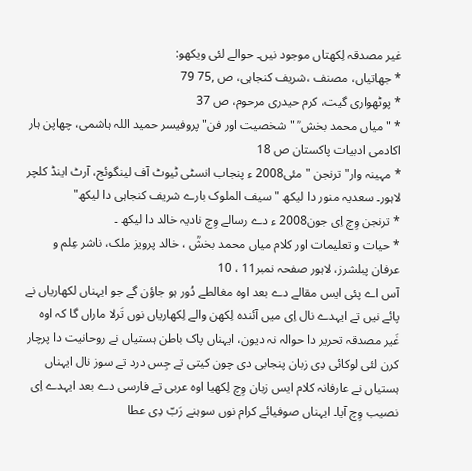غیر مصدقہ لِکھتاں موجود نیں۔ حوالے لئی ویکھو:
* جھاتیاں، مصنف ،شریف کنجاہی، ص ,75 79
* پوٹھواری گیت، کرم حیدری مرحوم، ص 37
* "میاں محمد بخش ؒ " شخصیت اور فن" پروفیسر حمید اللہ ہاشمی، چھاپن ہار اکادمی ادبیات پاکستان ص 18
* مہینہ وار" ترنجن " مئی2008 ء پنجاب انسٹی ٹیوٹ آف لینگوئج، آرٹ اینڈ کلچر لاہور۔ سعدیہ منور دا لیکھ "سیف الملوک بارے شریف کنجاہی دا لیکھ"
* ترنجن وِچ اِی جون2008 ء دے رسالے وِچ نادیہ خالد دا لیکھ ۔
* حیات و تعلیمات اور کلام میاں محمد بخشؒ ، خالد پرویز ملک، ناشر عِلم و عرفان پبلشرز، لاہور صفحہ نمبر11 ، 10
آس اے پئی ایس مقالے دے بعد اوہ مغالطے دُور ہو جاؤن گے جو ایہناں لکھاریاں نے پائے نیں تے ایہدے نال اِی میں آئندہ لِکھن والے لِکھاریاں نوں تَرلا ماراں گا کہ اوہ غَیر مصدقہ تحریر دا حوالہ نہ دیون، ایہناں پاک باطن ہستیاں نے روحانیت دا پرچار کرن لئی لوکائی دِی زبان پنجابی دی چون کیتی تے جِس درد تے سوز نال ایہناں ہستیاں نے عارفانہ کلام ایس زبان وِچ لِکھیا اوہ عربی تے فارسی دے بعد ایہدے اِی نصیب وِچ آیا۔ ایہناں صوفیائے کرام نوں سوہنے رَبّ دِی عطا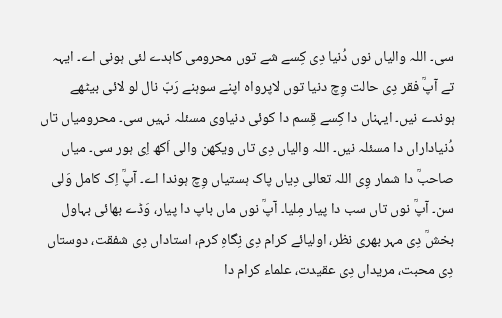سی۔ اللہ والیاں نوں دُنیا دِی کِسے شے توں محرومی کاہدے لئی ہونی اے۔ ایہہ تے آپؒ فقر دِی حالت وِچ دنیا توں لاپرواہ اپنے سوہنے رَبّ نال لو لائی بیٹھے ہوندے نیں۔ ایہناں دا کِسے قِسم دا کوئی دنیاوی مسئلہ نہیں سی۔ محرومیاں تاں دُنیاداراں دا مسئلہ نیں۔ اللہ والیاں دِی تاں ویکھن والی اَکھ اِی ہور سی۔ میاں صاحبؒ دا شمار وِی اللہ تعالی دِیاں پاک ہستیاں وِچ ہوندا اے۔ آپؒ اِک کامل وَلی سن۔ آپؒ نوں تاں سب دا پیار مِلیا۔ آپؒ نوں ماں باپ دا پیار، وَڈے بھائی بہاول بخشؒ دِی مہر بھری نظر، اولیائے کرام دِی نِگاہِ کرم، استاداں دِی شفقت، دوستاں دِی محبت، مریداں دِی عقیدت، علماء کرام دا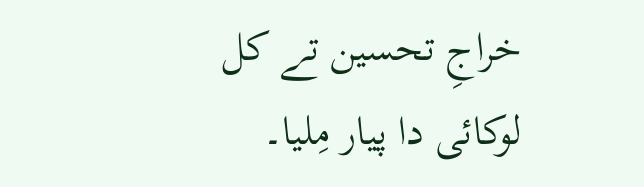خراجِ تحسین تے کل لوکائی دا پیار مِلیا۔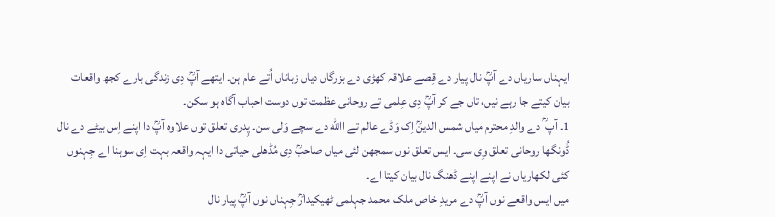ایہناں ساریاں دے آپؒ نال پیار دے قِصے علاقہ کھڑی دے بزرگاں دیاں زباناں اُتے عام ہن۔ ایتھے آپؒ دِی زندگی بارے کجھ واقعات بیان کیتے جا رہے نیں، تاں جے کر آپؒ دِی عِلمی تے روحانی عظمت توں دوست احباب آگاہ ہو سکن۔
1۔ آپ ؒ دے والدِ محترم میاں شمس الدینؒ اِک وَڈے عالم تے االله دے سچے وَلی سن۔ پِدری تعلق توں علاوہ آپؒ دا اپنے اِس بیٹے دے نال ڈُونگھا روحانی تعلق وِی سی۔ ایس تعلق نوں سمجھن لئی میاں صاحبؒ دِی مُڈھلی حیاتی دا ایہہ واقعہ بہت اِی سوہنا اے جِہنوں کئی لکھاریاں نے اپنے اپنے ڈھنگ نال بیان کیتا اے۔
میں ایس واقعے نوں آپؒ دے مریدِ خاص ملک محمد جہلمی ٹھیکیدارؒ جِہناں نوں آپؒ پیار نال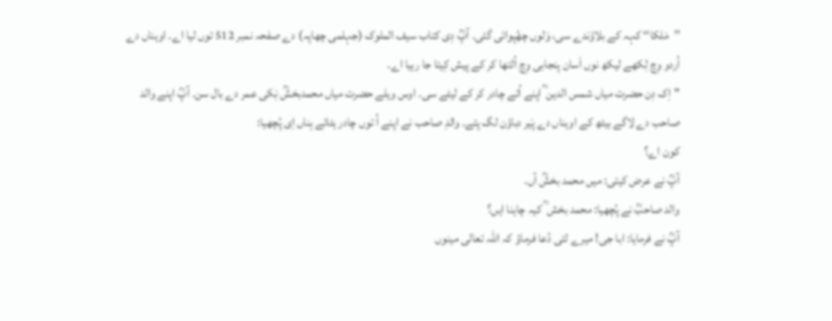’’مَلکا‘‘ کہہ کے بلاؤندے سی، وَلوں چھُپوائی گئی۔ آپؒ دِی کتاب سیف الملوک (جہلمی چھاپہ) دے صفحہ نمبر 512 توں لیا اے۔ اوہناں دے اُردو وِچ لِکھے لیکھ نوں اَسان پنجابی وِچ اُلتھا کر کے پیش کِیتا جا رہیا اے۔
"اِک دِن حضرت میاں شمس الدین ؒ اپنے اُتے چادر کر کے لیٹے سی۔ اوس ویلے حضرت میاں محمدبخشؒ نِکی عمر دے بال سن۔ آپؒ اپنے والد صاحب دے لاگے بیٹھ کے اوہناں دے پَیر دباؤن لگ پئے۔ والدِ صاحب نے اپنے اُ توں چادر ہٹائے بِناں اِی پُچھیا:
کون اے؟
آپؒ نے عرض کیتی: میں محمد بخشؒ آں۔
والد صاحبؒ نے پُچھیا: محمد بخش ؒ کیہ چاہنا ایں؟
آپؒ نے فرمایا: ابا جی! میرے لئی دُعا فرماؤ کہ اللہ تعالی مینوں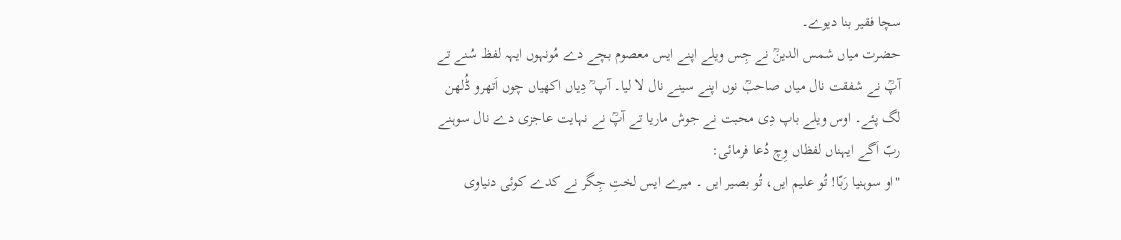سچا فقیر بنا دیوے۔
حضرت میاں شمس الدینؒ نے جِس ویلے اپنے ایس معصوم بچے دے مُونہوں ایہہ لفظ سُنے تے آپؒ نے شفقت نال میاں صاحبؒ نوں اپنے سینے نال لا لیا۔ آپ ؒ دِیاں اکھیاں چوں اَتھرو ڈُلھن لگ پئے۔ اوس ویلے باپ دِی محبت نے جوش ماریا تے آپؒ نے نہایت عاجزی دے نال سوہنے ربّ اَگے ایہناں لفظاں وِچ دُعا فرمائی:
"او سوہنیا رَبّا! تُو علیم ایں، تُو بصیر ایں ۔ میرے ایس لختِ جِگر نے کدے کوئی دنیاوی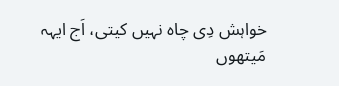خواہش دِی چاہ نہیں کیتی، اَج ایہہ مَیتھوں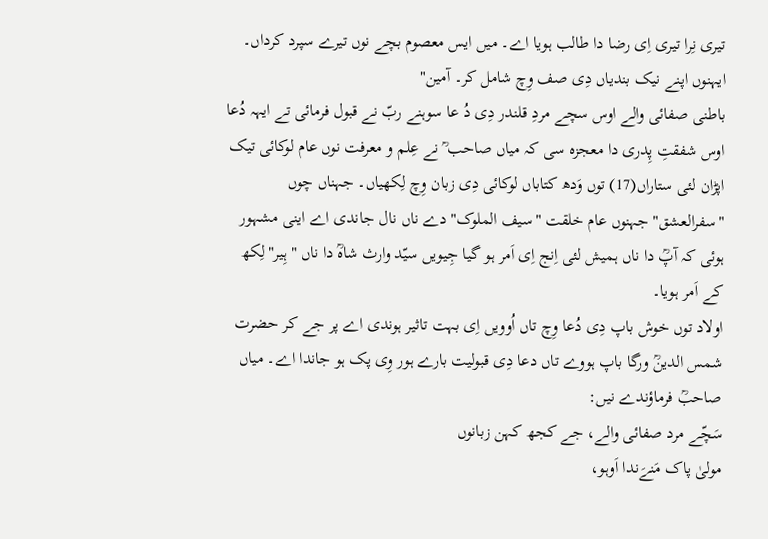تیری نِرا تیری اِی رضا دا طالب ہویا اے۔ میں ایس معصوم بچے نوں تیرے سپرد کرداں۔ ایہنوں اپنے نیک بندیاں دِی صف وِچ شامل کر۔ آمین"
باطنی صفائی والے اوس سچے مردِ قلندر دِی دُ عا سوہنے ربّ نے قبول فرمائی تے ایہہ دُعا اوس شفقتِ پِدری دا معجزہ سی کہ میاں صاحب ؒ نے عِلم و معرفت نوں عام لوکائی تیک اپڑان لئی ستاراں(17) توں وَدھ کتاباں لوکائی دِی زبان وِچ لِکھیاں۔ جہناں چوں "سفرالعشق" جہنوں عام خلقت "سیف الملوک" دے ناں نال جاندی اے اینی مشہور ہوئی کہ آپؒ دا ناں ہمیش لئی اِنج اِی اَمر ہو گیا جِیویں سیّد وارث شاہؒ دا ناں "ہِیر"لِکھ کے اَمر ہویا۔
اولاد توں خوش باپ دِی دُعا وِچ تاں اُوویں اِی بہت تاثیر ہوندی اے پر جے کر حضرت شمس الدینؒ ورگا باپ ہووے تاں دعا دِی قبولیت بارے ہور وِی پک ہو جاندا اے۔ میاں صاحبؒ فرماؤندے نیں:
سَچّے مرد صفائی والے، جے کجھ کہن زبانوں
مولیٰ پاک مَنےَندا اَوہو،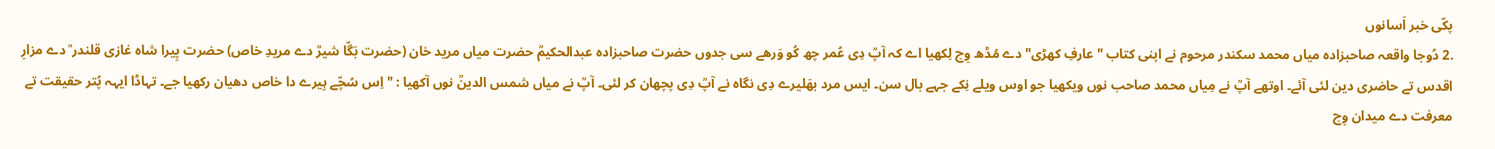پکّی خبر اَسانوں
.2 دُوجا واقعہ صاحبزادہ میاں محمد سکندر مرحوم نے اپنی کتاب "عارفِ کھڑی" دے مُڈھ وِچ لِکھیا اے کہ آپؒ دِی عُمر چھ کُو وَرھے سی جدوں حضرت صاحبزادہ عبدالحکیمؒ حضرت میاں مرید خان (حضرت بَگّا شیرؒ دے مریدِ خاص) حضرت پِیرا شاہ غازی قلندر ؒ دے مزارِ اقدس تے حاضری دین لئی آئے۔ اوتھے آپؒ نے مِیاں محمد صاحب نوں ویکھیا جو اوس ویلے نِکے جہے بال سن۔ ایس مرد بھَلیرے دِی نگاہ نے آپؒ دِی پچھان کر لئی۔ آپؒ نے میاں شمس الدینؒ نوں آکھیا : " اِس سُچّے ہِیرے دا خاص دھیان رکھیا جے۔ تہاڈا ایہہ پُتر حقیقت تے معرفت دے میدان وِچ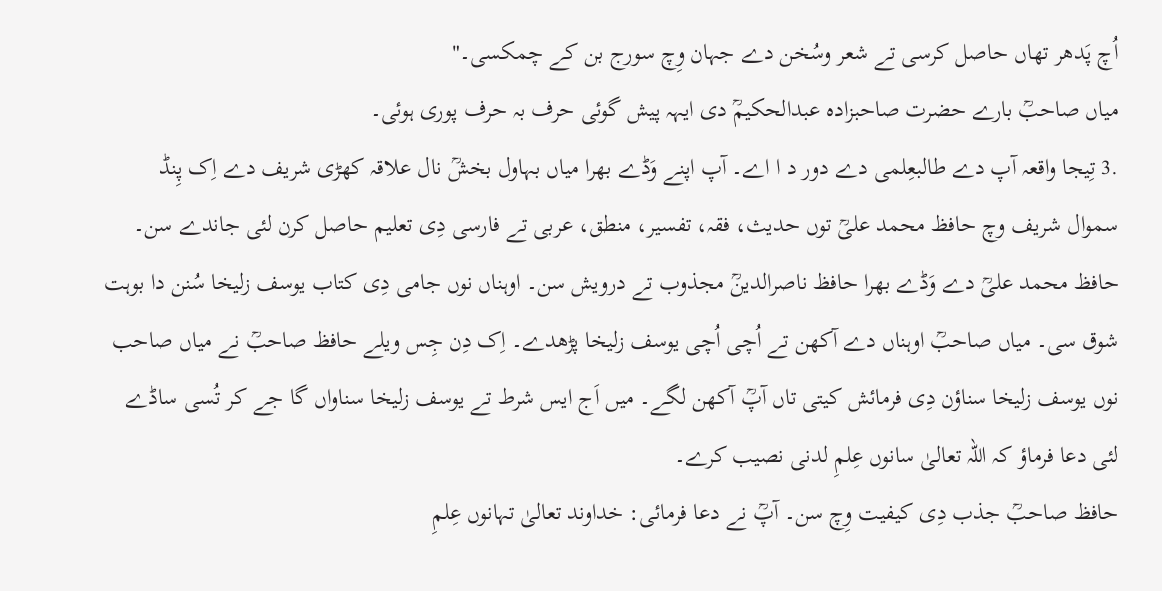اُچ پَدھر تھاں حاصل کرسی تے شعر وسُخن دے جہان وِچ سورج بن کے چمکسی۔"
میاں صاحبؒ بارے حضرت صاحبزادہ عبدالحکیمؒ دی ایہہ پیش گوئی حرف بہ حرف پوری ہوئی۔
.3 تِیجا واقعہ آپ دے طالبعِلمی دے دور د ا اے۔ آپ اپنے وَڈے بھرا میاں بہاول بخشؒ نال علاقہ کھڑی شریف دے اِک پِنڈ سموال شریف وچ حافظ محمد علیؒ توں حدیث، فقہ، تفسیر، منطق، عربی تے فارسی دِی تعلیم حاصل کرن لئی جاندے سن۔ حافظ محمد علیؒ دے وَڈے بھرا حافظ ناصرالدینؒ مجذوب تے درویش سن۔ اوہناں نوں جامی دِی کتاب یوسف زلیخا سُنن دا بوہت شوق سی۔ میاں صاحبؒ اوہناں دے آکھن تے اُچی اُچی یوسف زلیخا پڑھدے۔ اِک دِن جِس ویلے حافظ صاحبؒ نے میاں صاحب نوں یوسف زلیخا سناؤن دِی فرمائش کیتی تاں آپؒ آکھن لگے۔ میں اَج ایس شرط تے یوسف زلیخا سناواں گا جے کر تُسی ساڈے لئی دعا فرماؤ کہ اللہ تعالیٰ سانوں عِلمِ لدنی نصیب کرے۔
حافظ صاحبؒ جذب دِی کیفیت وِچ سن۔ آپؒ نے دعا فرمائی: خداوند تعالیٰ تہانوں عِلمِ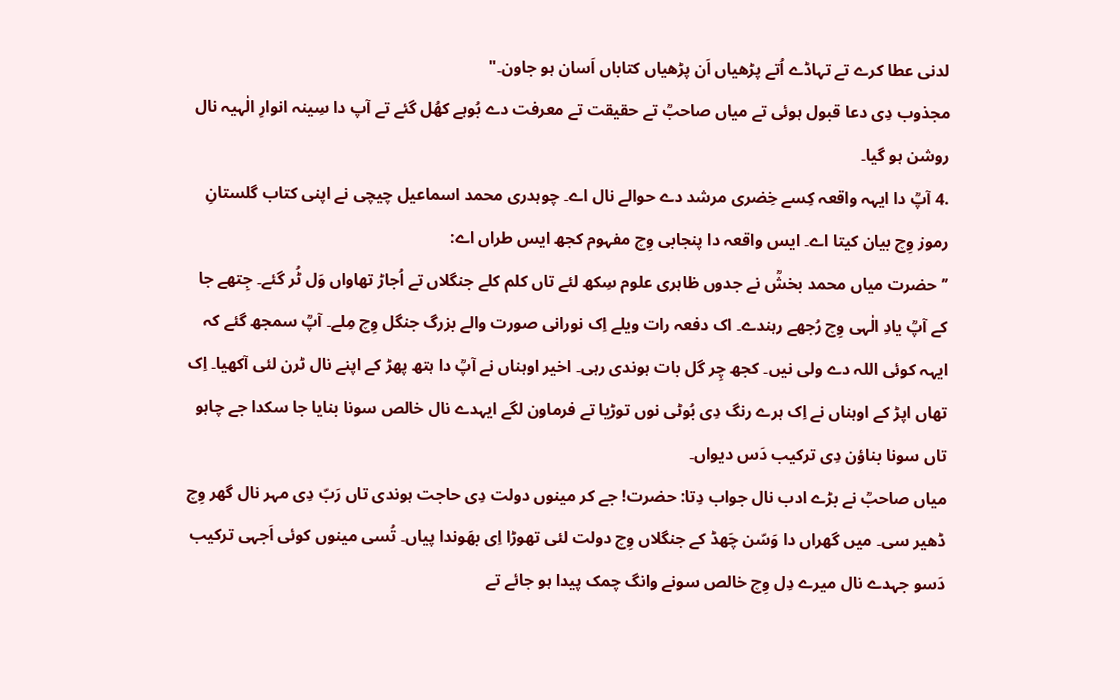لدنی عطا کرے تے تہاڈے اُتے پڑھیاں اَن پڑھیاں کتاباں اَسان ہو جاون۔"
مجذوب دِی دعا قبول ہوئی تے میاں صاحبؒ تے حقیقت تے معرفت دے بُوہے کھُل گئے تے آپ دا سِینہ انوارِ الٰہیہ نال روشن ہو گیا۔
.4 آپؒ دا ایہہ واقعہ کِسے خِضری مرشد دے حوالے نال اے۔ چوہدری محمد اسماعیل چیچی نے اپنی کتاب گلستانِ رموز وِچ بیان کیتا اے۔ ایس واقعہ دا پنجابی وِچ مفہوم کجھ ایس طراں اے:
’’حضرت میاں محمد بخشؒ نے جدوں ظاہری علوم سِکھ لئے تاں کلم کلے جنگلاں تے اُجاڑ تھاواں وَل ٹُر گئے۔ جِتھے جا کے آپؒ یادِ الٰہی وِچ رُجھے رہندے۔ اک دفعہ رات ویلے اِک نورانی صورت والے بزرگ جنگل وِچ مِلے۔ آپؒ سمجھ گئے کہ ایہہ کوئی اللہ دے ولی نیں۔ کجھ چِر گل بات ہوندی رہی۔ اخیر اوہناں نے آپؒ دا ہتھ پھڑ کے اپنے نال ٹرن لئی آکھیا۔ اِک تھاں اپڑ کے اوہناں نے اِک ہرے رنگ دِی بُوٹی نوں توڑیا تے فرماون لگے ایہدے نال خالص سونا بنایا جا سکدا جے چاہو تاں سونا بناؤن دِی ترکیب دَس دیواں۔
میاں صاحبؒ نے بڑے ادب نال جواب دِتا: حضرت! جے کر مینوں دولت دِی حاجت ہوندی تاں رَبّ دِی مہر نال گھر وِچ ڈھیر سی۔ میں گھراں دا وَسّن چَھڈ کے جنگلاں وِچ دولت لئی تھوڑا اِی بھَوندا پیاں۔ تُسی مینوں کوئی اَجہی ترکیب دَسو جہدے نال میرے دِل وِچ خالص سونے وانگ چمک پیدا ہو جائے تے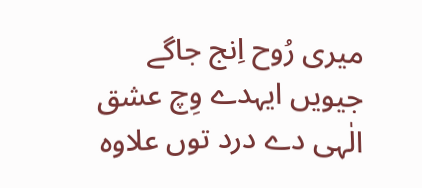میری رُوح اِنج جاگے جیویں ایہدے وِچ عشق الٰہی دے درد توں علاوہ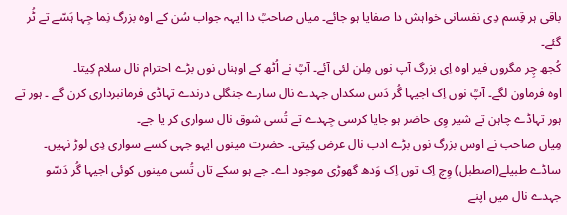باقی ہر قِسم دِی نفسانی خواہش دا صفایا ہو جائے۔ میاں صاحبؒ دا ایہہ جواب سُن کے اوہ بزرگ نِما جِہا ہَسّے تے ٹُر گئے۔
کُجھ چِر مگروں فیر اوہ اِی بزرگ آپ نوں مِلن لئی آئے۔ آپؒ نے اُٹھ کے اوہناں نوں بڑے احترام نال سلام کِیتا۔
اوہ فرماون لگے۔ آپؒ نوں اِک اجیہا گُر دَس سکداں جہدے نال سارے جنگلی درندے تہاڈی فرمانبرداری کرن گے ۔ ہور تے ہور تہاڈے چاہن تے شیر وِی حاضر ہو جایا کرسی جِہدے تے تُسی شوق نال سواری کر یا جے۔
مِیاں صاحب نے اوس بزرگ نوں بڑے ادب نال عرض کِیتی۔ حضرت مینوں ایہو جہی کسے سواری دِی لوڑ نہیں۔ ساڈے طبیلے(اصطبل) وِچ اِک توں اِک وَدھ گھوڑی موجود اے۔ جے ہو سکے تاں تُسی مینوں کوئی اجیہا گُر دَسّو جہدے نال میں اپنے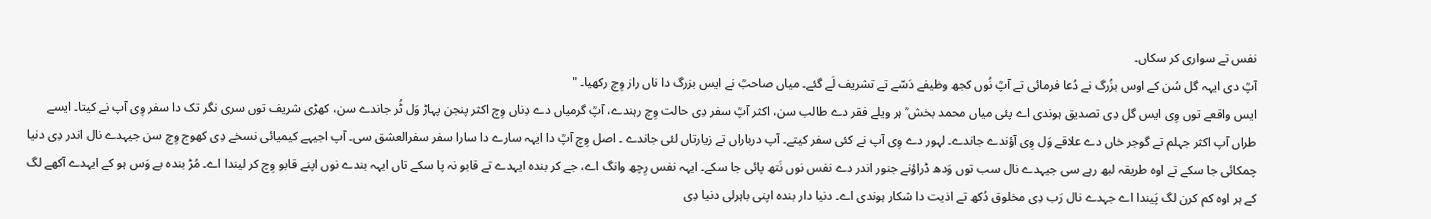نفس تے سواری کر سکاں۔
آپؒ دی ایہہ گل سُن کے اوس بزُرگ نے دُعا فرمائی تے آپؒ نُوں کجھ وظیفے دَسّے تے تشریف لَے گئے۔ میاں صاحبؒ نے ایس بزرگ دا ناں راز وِچ رکھیا۔ "
ایس واقعے توں وِی ایس گل دِی تصدیق ہوندی اے پئی میاں محمد بخش ؒ ہر ویلے فقر دے طالب سن، اکثر آپؒ سفر دِی حالت وِچ رہندے، آپؒ گرمیاں دے دِناں وِچ اکثر پنجن پہاڑ وَل ٹُر جاندے سن، کھڑی شریف توں سری نگر تک دا سفر وِی آپ نے کیتا۔ ایسے طراں آپ اکثر جہلم تے گوجر خاں دے علاقے وَل وِی آؤندے جاندے۔ لہور دے وِی آپ نے کئی سفر کیتے۔ آپ درباراں تے زیارتاں لئی جاندے ۔ اصل وِچ آپؒ دا ایہہ سارے دا سارا سفر سفرالعشق سی۔ آپ اجیہے کیمیائی نسخے دِی کھوج وِچ سن جیہدے نال اندر دِی دنیا چمکائی جا سکے تے اوہ طریقہ لبھ رہے سی جیہدے نال سب توں وَدھ ڈراؤنے جنور اندر دے نفس نوں نَتھ پائی جا سکے۔ ایہہ نفس رِچھ وانگ اے، جے کر بندہ ایہدے تے قابو نہ پا سکے تاں ایہہ بندے نوں اپنے قابو وِچ کر لیندا اے۔ مُڑ بندہ بے وَس ہو کے ایہدے آکھے لگ کے ہر اوہ کم کرن لگ پَیندا اے جہدے نال رَب دِی مخلوق دُکھ تے اذیت دا شکار ہوندی اے۔ دنیا دار بندہ اپنی باہرلی دنیا دِی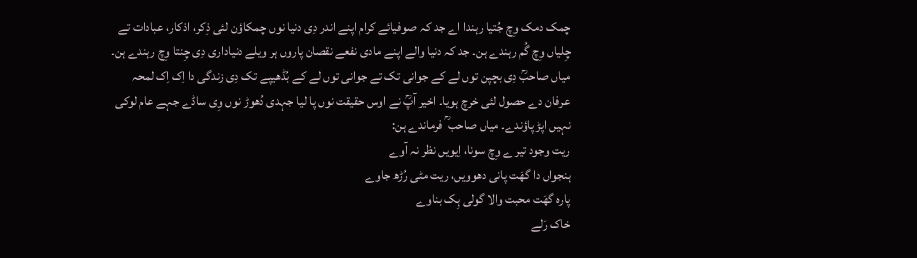چمک دمک وِچ جُتیا رہندا اے جد کہ صوفیائے کرام اپنے اندر دِی دنیا نوں چمکاؤن لئی ذِکر، اذکار، عبادات تے چِلیاں وِچ گُم رہندے ہن۔ جد کہ دنیا والے اپنے مادی نفعے نقصان پاروں ہر ویلے دنیاداری دِی چِنتا وِچ رہندے ہن۔
میاں صاحبؒ دِی بچپن توں لے کے جوانی تک تے جوانی توں لے کے بُڈھیپے تک دِی زندگی دا اِک اِک لمحہ عرفان دے حصول لئی خرچ ہویا۔ اخیر آپؒ نے اوس حقیقت نوں پا لیا جہدی دُھوڑ نوں وِی ساڈے جہے عام لوکی نہیں اپڑ پاؤندے۔ میاں صاحب ؒ فرماندے ہن:
ریت وجود تیر ے وِچ سونا، اِیویں نظر نہ آوے
ہنجواں دا گھَت پانی دھوویں، ریت مٹی رُڑھ جاوے
پارہ گھَت محبت والا گولی ہِک بناوے
خاک رَلے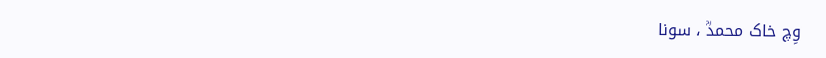وِچ خاک محمدؒ ، سونا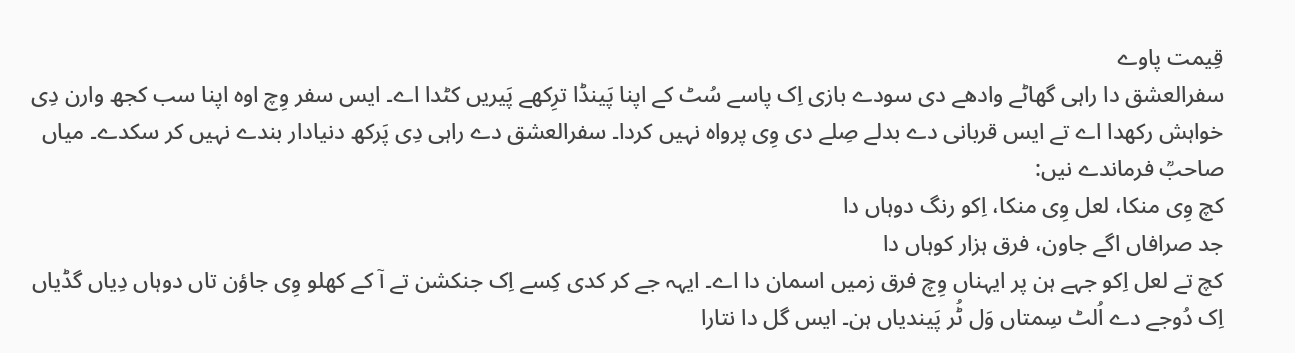قِیمت پاوے
سفرالعشق دا راہی گھاٹے وادھے دی سودے بازی اِک پاسے سُٹ کے اپنا پَینڈا ترِکھے پَیریں کٹدا اے۔ ایس سفر وِچ اوہ اپنا سب کجھ وارن دِی خواہش رکھدا اے تے ایس قربانی دے بدلے صِلے دی وِی پرواہ نہیں کردا۔ سفرالعشق دے راہی دِی پَرکھ دنیادار بندے نہیں کر سکدے۔ میاں صاحبؒ فرماندے نیں:
کچ وِی منکا، لعل وِی منکا، اِکو رنگ دوہاں دا
جد صرافاں اگے جاون، فرق ہزار کوہاں دا
کچ تے لعل اِکو جہے ہن پر ایہناں وِچ فرق زمیں اسمان دا اے۔ ایہہ جے کر کدی کِسے اِک جنکشن تے آ کے کھلو وِی جاؤن تاں دوہاں دِیاں گڈیاں اِک دُوجے دے اُلٹ سِمتاں وَل ٹُر پَیندیاں ہن۔ ایس گل دا نتارا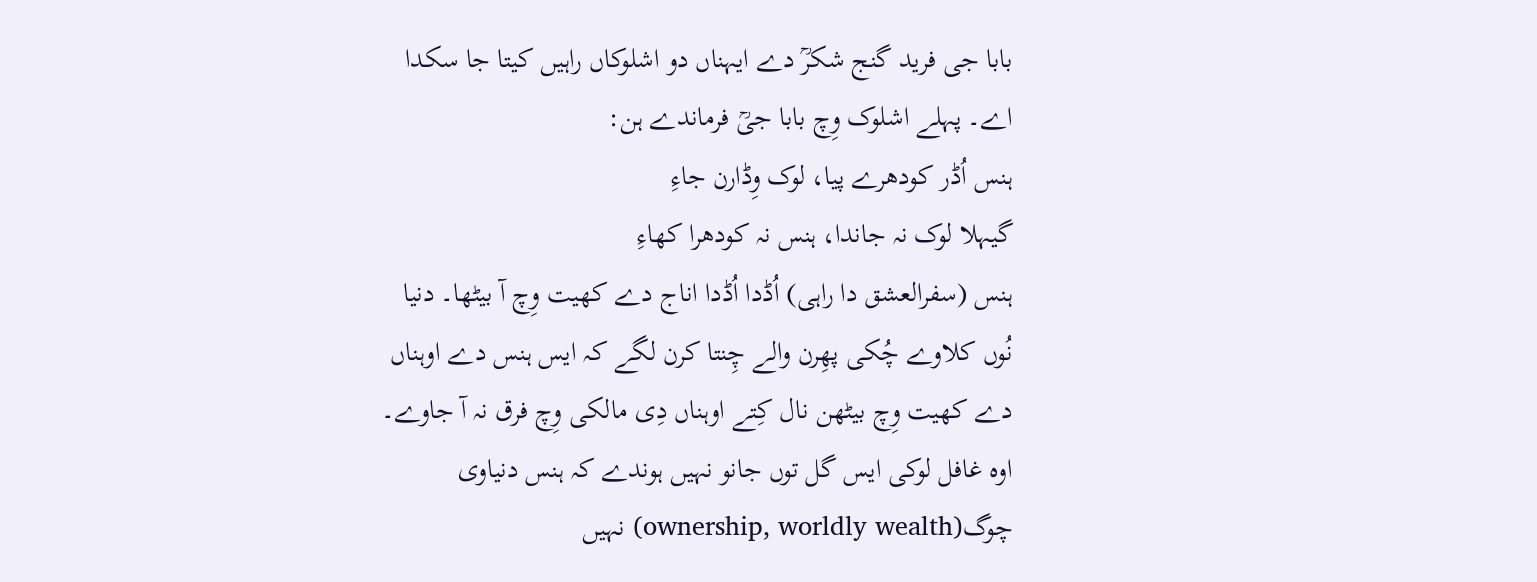بابا جی فرید گنج شکرؒ دے ایہناں دو اشلوکاں راہیں کیتا جا سکدا اے۔ پہلے اشلوک وِچ بابا جیؒ فرماندے ہن:
ہنس اُڈر کودھرے پیا، لوک وِڈارن جاءِ
گیہلا لوک نہ جاندا، ہنس نہ کودھرا کھاءِ
ہنس (سفرالعشق دا راہی) اُڈدا اُڈدا اناج دے کھیت وِچ آ بیٹھا۔ دنیا نُوں کلاوے چُکی پھِرن والے چِنتا کرن لگے کہ ایس ہنس دے اوہناں دے کھیت وِچ بیٹھن نال کِتے اوہناں دِی مالکی وِچ فرق نہ آ جاوے۔ اوہ غافل لوکی ایس گل توں جانو نہیں ہوندے کہ ہنس دنیاوی چوگ(ownership, worldly wealth) نہیں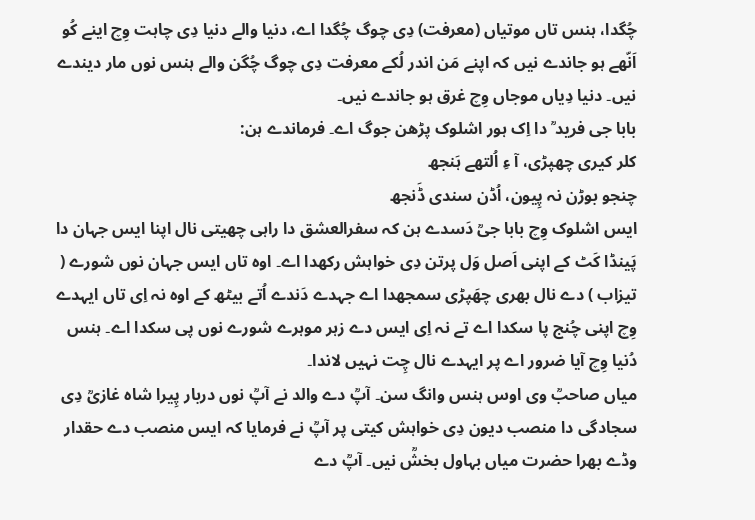چُگدا، ہنس تاں موتیاں (معرفت) دِی چوگ چُگدا اے، دنیا والے دنیا دِی چاہت وِچ اینے کُو اَنّھے ہو جاندے نیں کہ اپنے مَن اندر لُکے معرفت دِی چوگ چُگن والے ہنس نوں مار دیندے نیں۔ دنیا دِیاں موجاں وِچ غرق ہو جاندے نیں۔
بابا جی فرید ؒ دا اِک ہور اشلوک پڑھن جوگ اے۔ فرماندے ہن:
کلر کیری چھپڑی، آ ءِ اُلتھے ہَنجھ
چنجو بوڑن نہ پِیون، اُڈن سندی ڈَنجھ
ایس اشلوک وِچ بابا جیؒ دَسدے ہن کہ سفرالعشق دا راہی چھیتی نال اپنا ایس جہان دا پَینڈا کَٹ کے اپنی اَصل وَل پرتن دِی خواہش رکھدا اے۔ اوہ تاں ایس جہان نوں شورے ( تیزاب ) دے نال بھری چھَپڑی سمجھدا اے جہدے دَندے اُتے بیٹھ کے اوہ نہ اِی تاں ایہدے وِچ اپنی چُنج پا سکدا اے تے نہ اِی ایس دے زہر موہرے شورے نوں پی سکدا اے۔ ہنس دُنیا وِچ آیا ضرور اے پر ایہدے نال چِت نہیں لاندا۔
میاں صاحبؒ وی اوس ہنس وانگ سن۔ آپؒ دے والد نے آپؒ نوں دربار پِیرا شاہ غازیؒ دِی سجادگی دا منصب دیون دِی خواہش کیتی پر آپؒ نے فرمایا کہ ایس منصب دے حقدار وڈے بھرا حضرت میاں بہاول بخشؒ نیں۔ آپؒ دے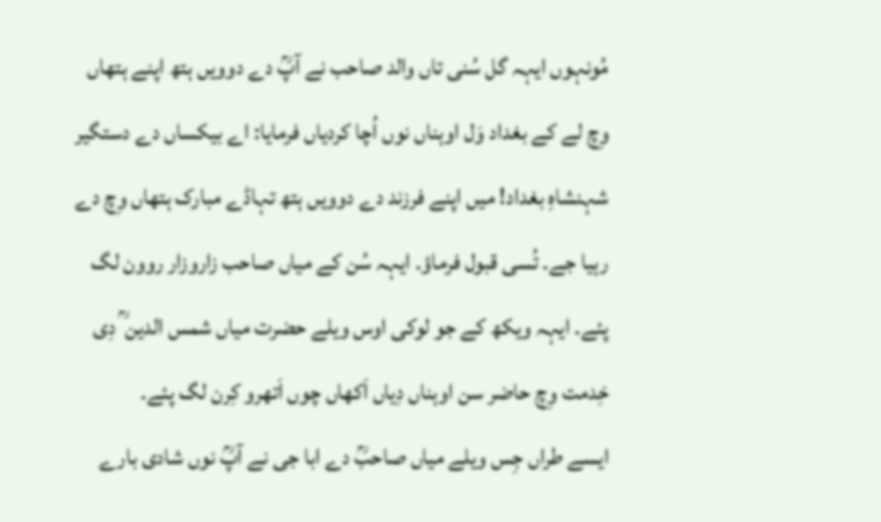مُونہوں ایہہ گل سُنی تاں والد صاحب نے آپؒ دے دوویں ہتھ اپنے ہتھاں وِچ لے کے بغداد وَل اوہناں نوں اُچا کردیاں فرمایا: اے بیکساں دے دستگیر شہنشاہِ بغداد! میں اپنے فرزند دے دوویں ہتھ تہاڈے مبارک ہتھاں وِچ دے رہیا جے۔ تُسی قبول فرماؤ۔ ایہہ سُن کے میاں صاحب زاروزار روون لگ پئے۔ ایہہ ویکھ کے جو لوکی اوس ویلے حضرت میاں شمس الدین ؒ دِی خِدمت وِچ حاضر سن اوہناں دِیاں اَکھاں چوں اَتھرو کِرن لگ پئے۔
ایسے طراں جِس ویلے میاں صاحبؒ دے ابا جی نے آپؒ نوں شادی بارے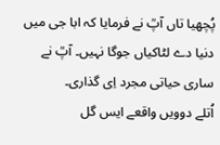پُچھیا تاں آپؒ نے فرمایا کہ ابا جی میں دنیا دے لٹاکیاں جوگا نہیں۔ آپؒ نے ساری حیاتی مجرد اِی گذاری۔
اُتلے دوویں واقعے ایس گل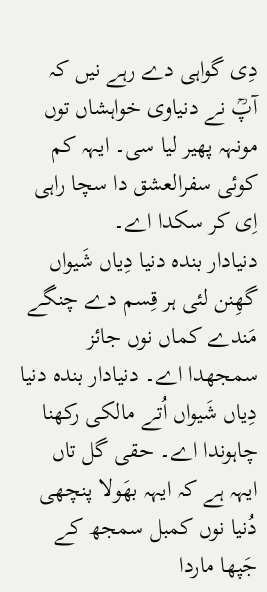دِی گواہی دے رہے نیں کہ آپؒ نے دنیاوی خواہشاں توں مونہہ پھیر لیا سی۔ ایہہ کم کوئی سفرالعشق دا سچا راہی اِی کر سکدا اے۔
دنیادار بندہ دنیا دِیاں شَیواں گھِنن لئی ہر قِسم دے چنگے مَندے کماں نوں جائز سمجھدا اے۔ دنیادار بندہ دنیا دِیاں شَیواں اُتے مالکی رکھنا چاہوندا اے۔ حقی گل تاں ایہہ ہے کہ ایہہ بھَولا پنچھی دُنیا نوں کمبل سمجھ کے جَپھا ماردا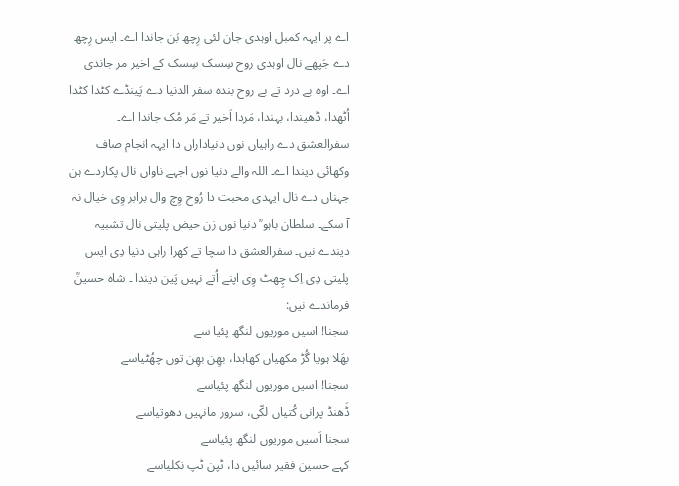اے پر ایہہ کمبل اوہدی جان لئی رِچھ بَن جاندا اے۔ ایس رِچھ دے جَپھے نال اوہدی روح سِسک سِسک کے اخیر مر جاندی اے۔ اوہ بے درد تے بے روح بندہ سفر الدنیا دے پَینڈے کٹدا کٹدا اُٹھدا، ڈھیندا، بہندا، مَردا اَخیر تے مَر مُک جاندا اے۔ سفرالعشق دے راہیاں نوں دنیاداراں دا ایہہ انجام صاف وکھائی دیندا اے۔ اللہ والے دنیا نوں اجہے ناواں نال پکاردے ہن جہناں دے نال ایہدی محبت دا رُوح وِچ وال برابر وِی خیال نہ آ سکے۔ سلطان باہو ؒ دنیا نوں زن حیض پلیتی نال تشبیہ دیندے نیں۔ سفرالعشق دا سچا تے کھرا راہی دنیا دِی ایس پلیتی دِی اِک چِھٹ وِی اپنے اُتے نہیں پَین دیندا ۔ شاہ حسینؒ فرماندے نیں:
سجنا! اسیں موریوں لنگھ پئیا سے
بھَلا ہویا گُڑ مکھیاں کھاہدا، بھِن بھِن توں چھُٹیاسے
سجنا! اسیں موریوں لنگھ پئیاسے
ڈَھنڈ پرانی کُتیاں لکّی، سرور مانہیں دھوتیاسے
سجنا اَسیں موریوں لنگھ پئیاسے
کہے حسین فقیر سائیں دا، ٹپن ٹپ نکلیاسے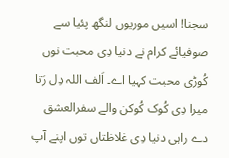سجنا! اسیں موریوں لنگھ پئیا سے
صوفیائے کرام نے دنیا دِی محبت نوں کُوڑی محبت کہیا اے۔ اَلف اللہ دِل رَتا میرا دِی کُوک کُوکن والے سفرالعشق دے راہی دنیا دِی غلاظتاں توں اپنے آپ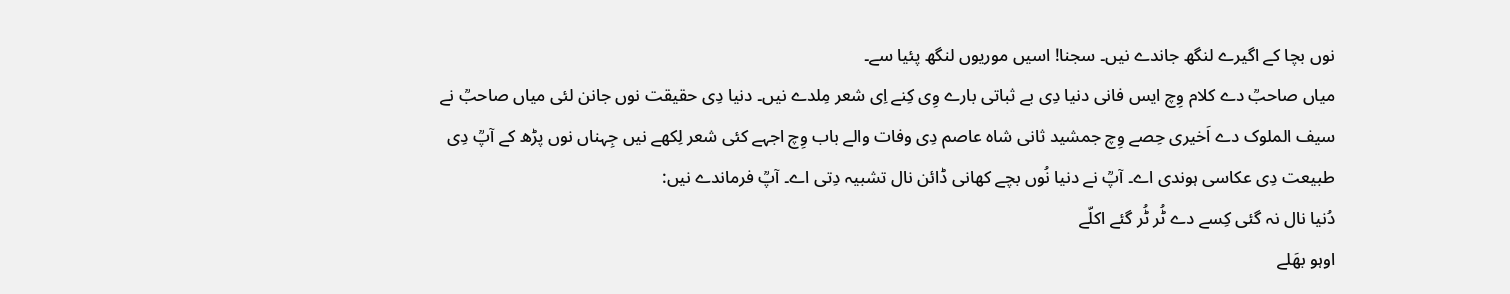نوں بچا کے اگیرے لنگھ جاندے نیں۔ سجنا! اسیں موریوں لنگھ پئیا سے۔
میاں صاحبؒ دے کلام وِچ ایس فانی دنیا دِی بے ثباتی بارے وِی کِنے اِی شعر مِلدے نیں۔ دنیا دِی حقیقت نوں جانن لئی میاں صاحبؒ نے سیف الملوک دے اَخیری حِصے وِچ جمشید ثانی شاہ عاصم دِی وفات والے باب وِچ اجہے کئی شعر لِکھے نیں جِہناں نوں پڑھ کے آپؒ دِی طبیعت دِی عکاسی ہوندی اے۔ آپؒ نے دنیا نُوں بچے کھانی ڈائن نال تشبیہ دِتی اے۔ آپؒ فرماندے نیں:
دُنیا نال نہ گئی کِسے دے ٹُر ٹُر گئے اکلّے
اوہو بھَلے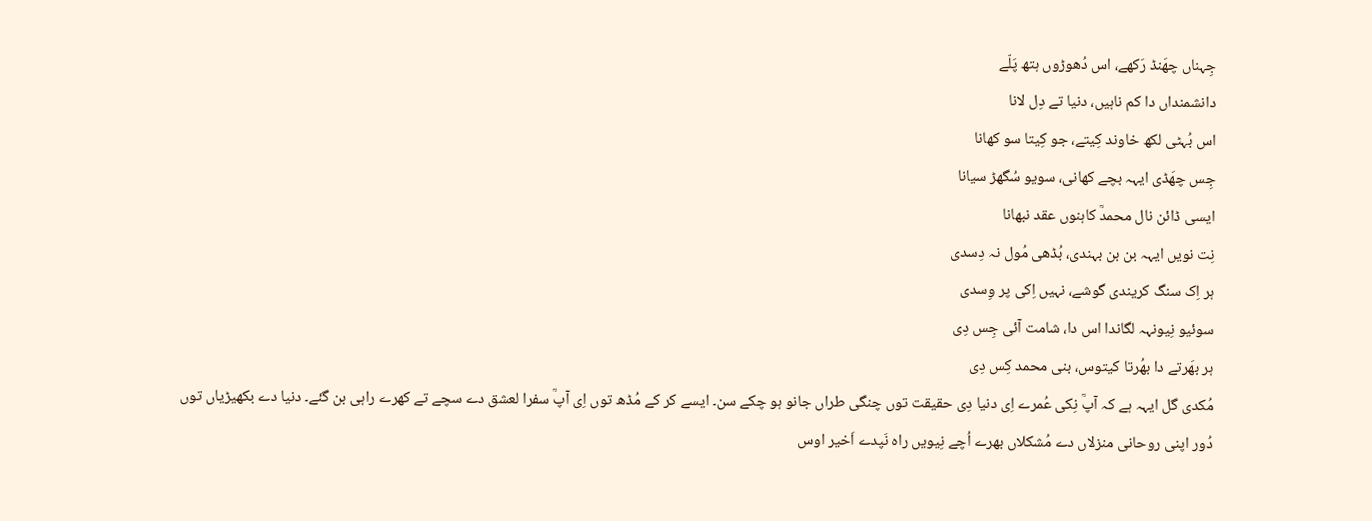جِہناں چھَنڈ رَکھے، اس دُھوڑوں ہتھ پَلّے
دانشمنداں دا کم ناہیں، دنیا تے دِل لانا
اس بُہٹی لکھ خاوند کِیتے، جو کِیتا سو کھانا
جِس چھَڈی ایہہ بچے کھانی، سویو سُگھڑ سیانا
ایسی ڈائن نال محمدؒ کاہنوں عقد نبھانا
نِت نویں ایہہ بن بن بہندی، بُڈھی مُول نہ دِسدی
ہر اِک سنگ کریندی گوشے، نہیں اِکی پر وِسدی
سوئیو نِیونہہ لگاندا اس دا، شامت آئی جِس دِی
ہر بھَرتے دا بھُرتا کیتوس، بنی محمد کِس دِی
مُکدی گل ایہہ ہے کہ آپؒ نِکی عُمرے اِی دنیا دِی حقیقت توں چنگی طراں جانو ہو چکے سن۔ ایسے کر کے مُڈھ توں اِی آپؒ سفرا لعشق دے سچے تے کھرے راہی بن گئے۔ دنیا دے بکھیڑیاں توں دُور اپنی روحانی منزلاں دے مُشکلاں بھرے اُچے نِیویں راہ نَپدے اَخیر اوس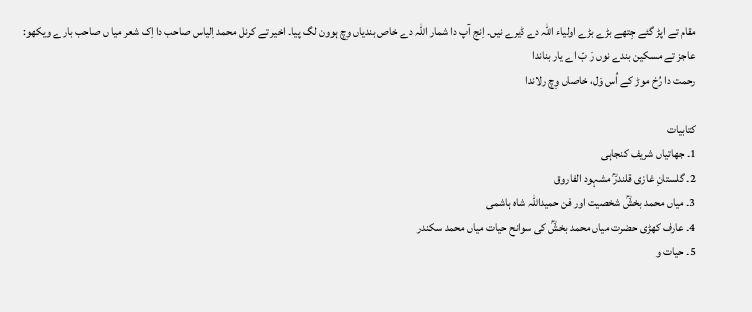مقام تے اپڑ گئے جِتھے بڑے بڑے اولیاء اللہ دے ڈیرے نیں۔ اِنج آپ دا شمار اللہ دے خاص بندیاں وِچ ہوون لگ پیا۔ اخیر تے کرنل محمد اِلیاس صاحب دا اِک شعر میا ں صاحب بارے ویکھو:
عاجز تے مسکین بندے نوں رَ بّ اے یار بناندا
رحمت دا رُخ موڑ کے اُس وَل، خاصاں وِچ رلاندا

کتابیات
1۔ جھاتیاں شریف کنجاہی
2۔ گلستانِ غازی قلندرؒ مشہود الفاروق
3۔ میاں محمد بخشؒ شخصیت اور فن حمیداللہ شاہ ہاشمی
4۔ عارف کھڑی حضرت میاں محمد بخشؒ کی سوانح حیات میاں محمد سکندر
5۔ حیات و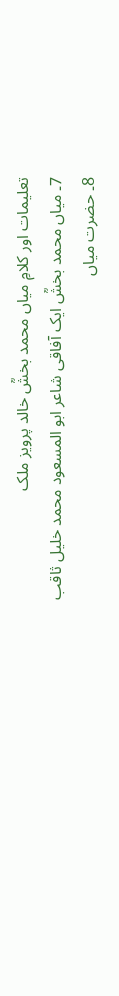تعلیمات اور کلامِ میاں محمد بخشؒ خالد پرویز ملک
7۔ میاں محمد بخشؒ ایک آفاقی شاعر ابو المسعود محمد خلیل ثاقب
8۔ حضرت میاں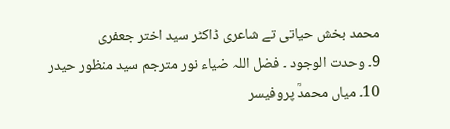محمد بخش حیاتی تے شاعری ڈاکٹر سید اختر جعفری
9۔ وحدت الوجود ۔ فضل اللہ ضیاء نور مترجم سید منظور حیدر
10۔ میاں محمدؒ پروفیسر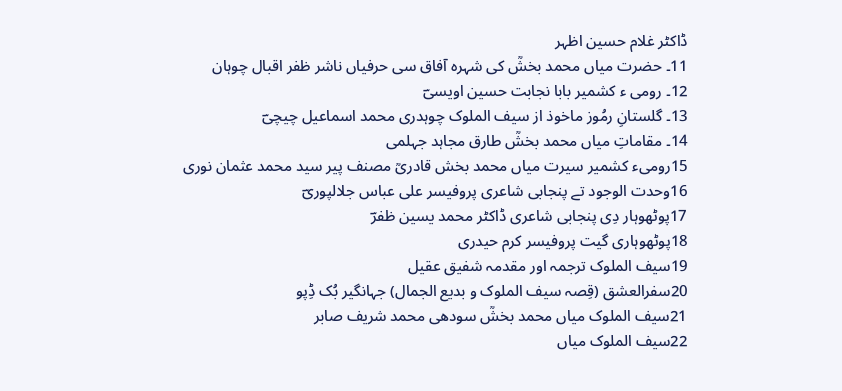ڈاکٹر غلام حسین اظہر
11۔ حضرت میاں محمد بخشؒ کی شہرہ آفاق سی حرفیاں ناشر ظفر اقبال چوہان
12۔ رومی ء کشمیر بابا نجابت حسین اویسیؔ
13۔ گلستانِ رمُوز ماخوذ از سیف الملوک چوہدری محمد اسماعیل چیچیؔ
14۔ مقاماتِ میاں محمد بخشؒ طارق مجاہد جہلمی
15رومیء کشمیر سیرت میاں محمد بخش قادریؒ مصنف پیر سید محمد عثمان نوری
16وحدت الوجود تے پنجابی شاعری پروفیسر علی عباس جلالپوریؔ
17پوٹھوہار دِی پنجابی شاعری ڈاکٹر محمد یسین ظفرؔ
18پوٹھوہاری گیت پروفیسر کرم حیدری
19سیف الملوک ترجمہ اور مقدمہ شفیق عقیل
20سفرالعشق (قِصہ سیف الملوک و بدیع الجمال) جہانگیر بُک ڈِپو
21سیف الملوک میاں محمد بخشؒ سودھی محمد شریف صابر
22سیف الملوک میاں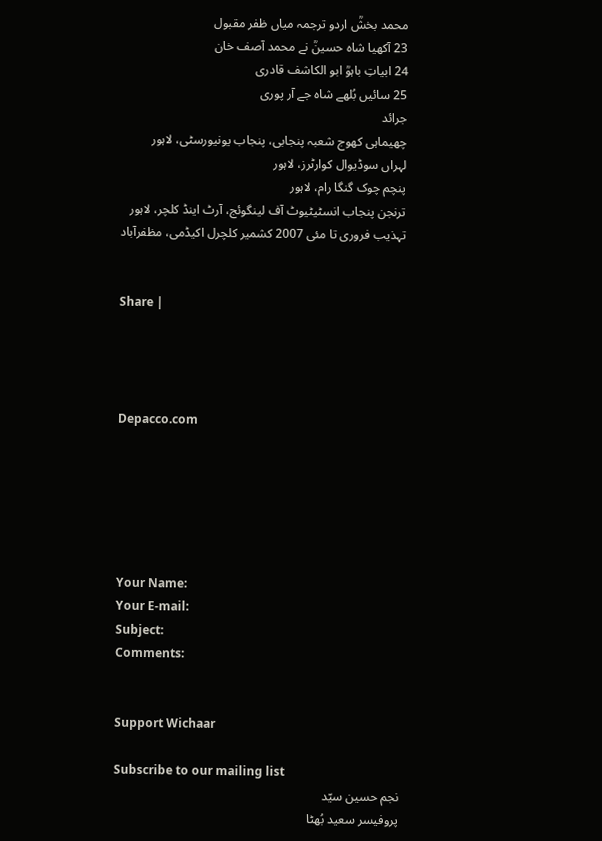محمد بخشؒ اردو ترجمہ میاں ظفر مقبول
23 آکھیا شاہ حسینؒ نے محمد آصف خان
24 ابیاتِ باہوؒ ابو الکاشف قادری
25 سائیں بُلھے شاہ جے آر پوری
جرائد
چھیماہی کھوج شعبہ پنجابی، پنجاب یونیورسٹی، لاہور
لہراں سوڈیوال کوارٹرز، لاہور
پنچم چوک گنگا رام، لاہور
ترنجن پنجاب انسٹیٹیوٹ آف لینگوئج، آرٹ اینڈ کلچر، لاہور
تہذیب فروری تا مئی 2007 کشمیر کلچرل اکیڈمی، مظفرآباد


Share |




Depacco.com






Your Name:
Your E-mail:
Subject:
Comments:


Support Wichaar

Subscribe to our mailing list
نجم حسین سیّد
پروفیسر سعید بُھٹا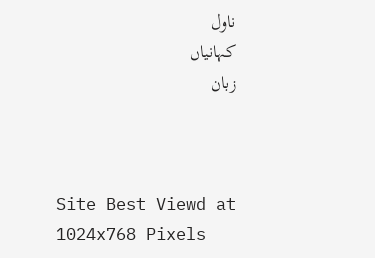ناول
کہانیاں
زبان



Site Best Viewd at 1024x768 Pixels